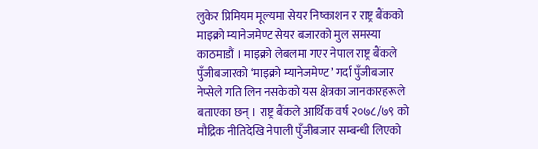लुकेर प्रिमियम मूल्यमा सेयर निष्काशन र राष्ट्र बैंकको माइक्रो म्यानेजमेण्ट सेयर बजारको मुल समस्या
काठमाडौं । माइक्रो लेबलमा गएर नेपाल राष्ट्र बैंकले पुँजीबजारको ‘माइक्रो म्यानेजमेण्ट’ गर्दा पुँजीबजार नेप्सेले गति लिन नसकेको यस क्षेत्रका जानकारहरूले बताएका छन् । राष्ट्र बैंकले आर्थिक वर्ष २०७८/७९ को मौद्रिक नीतिदेखि नेपाली पुँजीबजार सम्बन्धी लिएको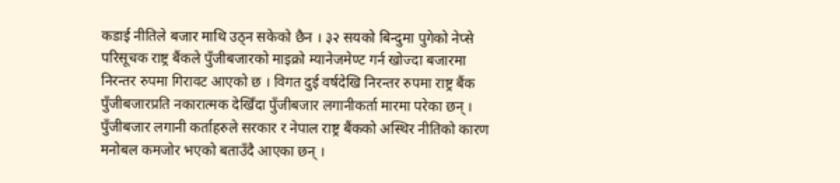कडाई नीतिले बजार माथि उठ्न सकेको छैन । ३२ सयको बिन्दुमा पुगेको नेप्से परिसूचक राष्ट्र बैंकले पुँजीबजारको माइक्रो म्यानेजमेण्ट गर्न खोज्दा बजारमा निरन्तर रुपमा गिरावट आएको छ । विगत दुई वर्षदेखि निरन्तर रुपमा राष्ट्र बैंक पुँजीबजारप्रति नकारात्मक देखिँदा पुँजीबजार लगानीकर्ता मारमा परेका छन् । पुँजीबजार लगानी कर्ताहरुले सरकार र नेपाल राष्ट्र बैंकको अस्थिर नीतिको कारण मनोबल कमजोर भएको बताउँदै आएका छन् ।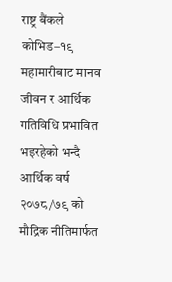राष्ट्र बैंकले कोभिड–१९ महामारीबाट मानव जीवन र आर्थिक गतिविधि प्रभावित भइरहेको भन्दै आर्थिक वर्ष २०७८/७९ को मौद्रिक नीतिमार्फत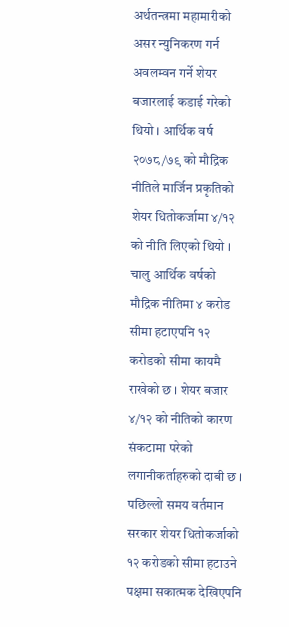अर्थतन्त्रमा महामारीको असर न्युनिकरण गर्न अवलम्वन गर्ने शेयर बजारलाई कडाई गरेको थियो । आर्थिक वर्ष २०७८/७९ को मौद्रिक नीतिले मार्जिन प्रकृतिको शेयर धितोकर्जामा ४/१२ को नीति लिएको थियो । चालु आर्थिक वर्षको मौद्रिक नीतिमा ४ करोड सीमा हटाएपनि १२ करोडको सीमा कायमै राखेको छ । शेयर बजार ४/१२ को नीतिको कारण संकटामा परेको लगानीकर्ताहरुको दाबी छ । पछिल्लो समय वर्तमान सरकार शेयर धितोकर्जाको १२ करोडको सीमा हटाउने पक्षमा सकात्मक देखिएपनि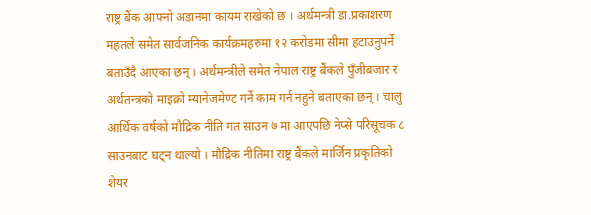राष्ट्र बैंक आफ्नो अडानमा कायम राखेको छ । अर्थमन्त्री डा.प्रकाशरण महतले समेत सार्वजनिक कार्यक्रमहरुमा १२ करोडमा सीमा हटाउनुपर्ने बताउँदै आएका छन् । अर्थमन्त्रीले समेत नेपाल राष्ट्र बैंकले पुँजीबजार र अर्थतन्त्रको माइक्रो म्यानेजमेण्ट गर्ने काम गर्न नहुने बताएका छन् । चालु आर्थिक वर्षको मौद्रिक नीति गत साउन ७ मा आएपछि नेप्से परिसूचक ८ साउनबाट घट्न थाल्यो । मौद्रिक नीतिमा राष्ट्र बैंकले मार्जिन प्रकृतिको शेयर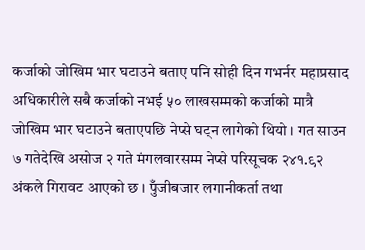कर्जाको जोखिम भार घटाउने बताए पनि सोही दिन गभर्नर महाप्रसाद अधिकारीले सबै कर्जाको नभई ५० लाखसम्मको कर्जाको मात्रै जोखिम भार घटाउने बताएपछि नेप्से घट्न लागेको थियो । गत साउन ७ गतेदेखि असोज २ गते मंगलवारसम्म नेप्से परिसूचक २४१.९२ अंकले गिरावट आएको छ । पुँजीबजार लगानीकर्ता तथा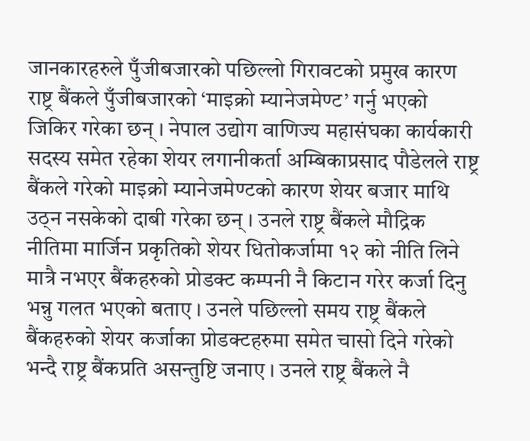जानकारहरुले पुँजीबजारको पछिल्लो गिरावटको प्रमुख कारण राष्ट्र बैंकले पुँजीबजारको ‘माइक्रो म्यानेजमेण्ट’ गर्नु भएको जिकिर गरेका छन् । नेपाल उद्योग वाणिज्य महासंघका कार्यकारी सदस्य समेत रहेका शेयर लगानीकर्ता अम्बिकाप्रसाद पौडेलले राष्ट्र बैंकले गरेको माइक्रो म्यानेजमेण्टको कारण शेयर बजार माथि उठ्न नसकेको दाबी गरेका छन् । उनले राष्ट्र बैंकले मौद्रिक नीतिमा मार्जिन प्रकृतिको शेयर धितोकर्जामा १२ को नीति लिने मात्रै नभएर बैंकहरुको प्रोडक्ट कम्पनी नै किटान गरेर कर्जा दिनु भन्नु गलत भएको बताए । उनले पछिल्लो समय राष्ट्र बैंकले बैंकहरुको शेयर कर्जाका प्रोडक्टहरुमा समेत चासो दिने गरेको भन्दै राष्ट्र बैंकप्रति असन्तुष्टि जनाए । उनले राष्ट्र बैंकले नै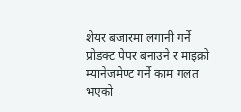शेयर बजारमा लगानी गर्ने प्रोडक्ट पेपर बनाउने र माइक्रो म्यानेजमेण्ट गर्ने काम गलत भएको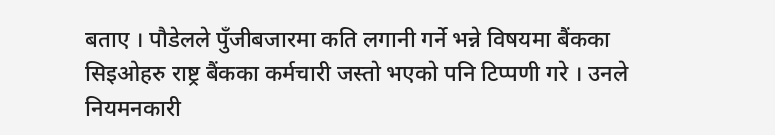बताए । पौडेलले पुँजीबजारमा कति लगानी गर्ने भन्ने विषयमा बैंकका सिइओहरु राष्ट्र बैंकका कर्मचारी जस्तो भएको पनि टिप्पणी गरे । उनले नियमनकारी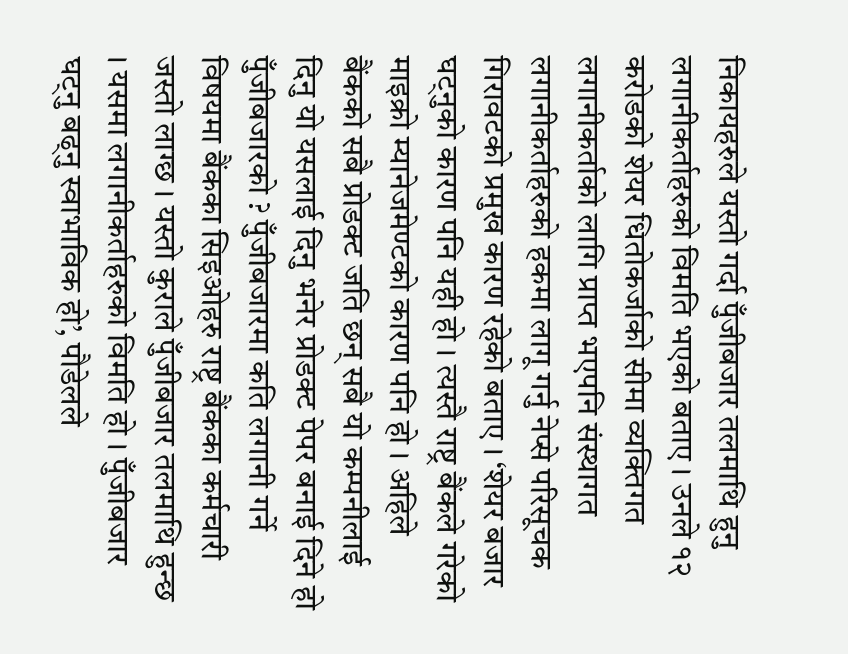निकायहरुले यस्तो गर्दा पुँजीबजार तलमाथि हुनु लगानीकर्ताहरुको विमति भएको बताए । उनले १२ करोडको शेयर धितोकर्जाको सीमा व्यक्तिगत लगानीकर्ताको लागि प्राप्त भएपनि संस्थागत लगानीकर्ताहरुको हकमा लागू गर्नु नेप्से परिसूचक गिरावटको प्रमुख कारण रहेको बताए । ‘शेयर बजार घट्नुको कारण पनि यही हो । त्यस्तै राष्ट्र बैंकले गरेको माइक्रो म्यानेजमेण्टको कारण पनि हो । अहिले बैंकको सबै प्रोडक्ट जति छन् सबै यो कम्पनीलाई दिनु यो यसलाई दिनु भनेर प्रोडक्ट पेपर बनाई दिने हो पुँजीबजारको ? पुँजीबजारमा कति लगानी गर्ने विषयमा बैंकका सिइओहरु राष्ट्र बैंकका कर्मचारी जस्तो लाग्छ । यस्तो कुराले पुँजीबजार तलमाथि हुन्छ । यसमा लगानीकर्ताहरुको विमति हो । पुँजीबजार घट्नु बढ्नु स्वाभाविक हो’, पौडेलले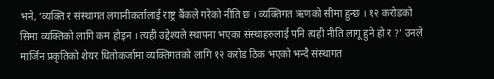भने, ‘व्यक्ति र संस्थागत लगानीकर्तालाई राष्ट्र बैंकले गरेको नीति छ । व्यक्तिगत ऋणको सीमा हुन्छ । १२ करोडको सिमा व्यक्तिको लागि कम होइन । त्यही उद्देश्यले स्थापना भएका संस्थाहरुलाई पनि त्यही नीति लागू हुने हो र ?’ उनले मार्जिन प्रकृतिको शेयर धितोकर्जामा व्यक्तिगतको लागि १२ करोड ठिक भएको भन्दै संस्थागत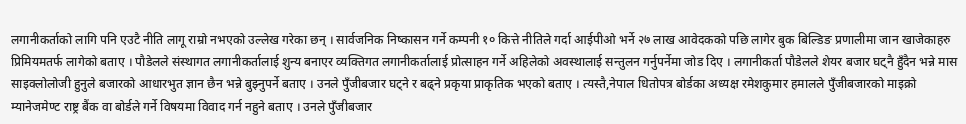लगानीकर्ताको लागि पनि एउटै नीति लागू राम्रो नभएको उल्लेख गरेका छन् । सार्वजनिक निष्कासन गर्ने कम्पनी १० कित्ते नीतिले गर्दा आईपीओ भर्ने २७ लाख आवेदकको पछि लागेर बुक बिल्डिङ प्रणालीमा जान खाजेकाहरु प्रिमियमतर्फ लागेको बताए । पौडेलले संस्थागत लगानीकर्तालाई शुन्य बनाएर व्यक्तिगत लगानीकर्तालाई प्रोत्साहन गर्ने अहिलेको अवस्थालाई सन्तुलन गर्नुपर्नेमा जोड दिए । लगानीकर्ता पौडेलले शेयर बजार घट्नै हुँदैन भन्ने मास साइक्लोलोजी हुनुले बजारको आधारभुत ज्ञान छैन भन्ने बुझ्नुपर्ने बताए । उनले पुँजीबजार घट्ने र बढ्ने प्रकृया प्राकृतिक भएको बताए । त्यस्तै,नेपाल धितोपत्र बोर्डका अध्यक्ष रमेशकुमार हमालले पुँजीबजारको माइक्रो म्यानेजमेण्ट राष्ट्र बैंक वा बोर्डले गर्ने विषयमा विवाद गर्न नहुने बताए । उनले पुँजीबजार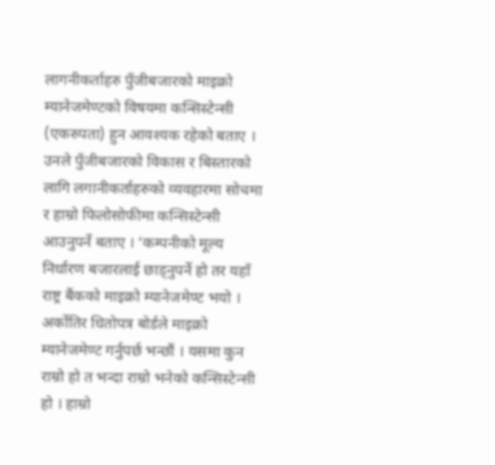लागनीकर्ताहरु पुँजीबजारको माइक्रो म्यानेजमेण्टको विषयमा कन्सिस्टेन्सी (एकरुपता) हुन आवश्यक रहेको बताए । उनले पुँजीबजारको विकास र बिस्तारको लागि लगानीकर्ताहरुको व्यवहारमा सोचमा र हाम्रो फिलोसोफीमा कन्सिस्टेन्सी आउनुपर्ने बताए । ‘कम्पनीको मूल्य निर्धारण बजारलाई छाड्नुपर्ने हो तर यहाँ राष्ट्र बैंकको माइक्रो म्यानेजमेण्ट भयो । अर्कोतिर धितोपत्र बोर्डले माइक्रो म्यानेजमेण्ट गर्नुपर्छ भन्छौं । यसमा कुन राम्रो हो त भन्दा राम्रो भनेको कन्सिस्टेन्सी हो । हाम्रो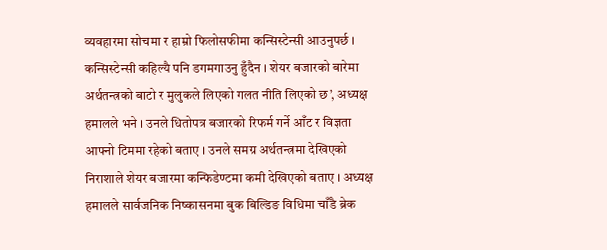व्यवहारमा सोचमा र हाम्रो फिलोसफीमा कन्सिस्टेन्सी आउनुपर्छ । कन्सिस्टेन्सी कहिल्यै पनि डगमगाउनु हुँदैन । शेयर बजारको बारेमा अर्थतन्त्रको बाटो र मुलुकले लिएको गलत नीति लिएको छ’, अध्यक्ष हमालले भने । उनले धितोपत्र बजारको रिफर्म गर्ने आँट र विज्ञता आफ्नो टिममा रहेको बताए । उनले समग्र अर्थतन्त्रमा देखिएको निराशाले शेयर बजारमा कन्फिडेण्टमा कमी देखिएको बताए । अध्यक्ष हमालले सार्वजनिक निष्कासनमा बुक बिल्डिङ विधिमा चाँडै ब्रेक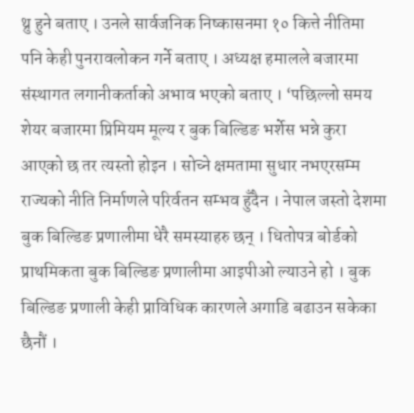थ्रु हुने बताए । उनले सार्वजनिक निष्कासनमा १० कित्ते नीतिमा पनि केही पुनरावलोकन गर्ने बताए । अध्यक्ष हमालले बजारमा संस्थागत लगानीकर्ताको अभाव भएको बताए । ‘पछिल्लो समय शेयर बजारमा प्रिमियम मूल्य र बुक बिल्डिङ भर्शेस भन्ने कुरा आएको छ तर त्यस्तो होइन । सोच्ने क्षमतामा सुधार नभएरसम्म राज्यको नीति निर्माणले परिर्वतन सम्भव हुँदैन । नेपाल जस्तो देशमा बुक बिल्डिङ प्रणालीमा धेरै समस्याहरु छन् । धितोपत्र बोर्डको प्राथमिकता बुक बिल्डिङ प्रणालीमा आइपीओ ल्याउने हो । बुक बिल्डिङ प्रणाली केही प्राविधिक कारणले अगाडि बढाउन सकेका छैनौं ।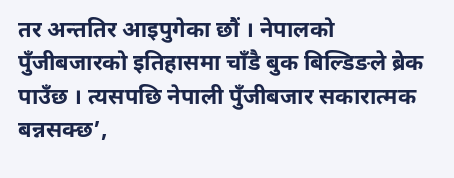तर अन्ततिर आइपुगेका छौं । नेपालको पुँजीबजारको इतिहासमा चाँडै बुक बिल्डिङले ब्रेक पाउँछ । त्यसपछि नेपाली पुँजीबजार सकारात्मक बन्नसक्छ’,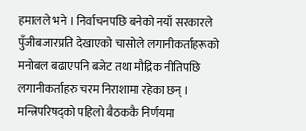हमालले भने । निर्वाचनपछि बनेको नयाँ सरकारले पुँजीबजारप्रति देखाएको चासोले लगानीकर्ताहरूको मनोबल बढाएपनि बजेट तथा मौद्रिक नीतिपछि लगानीकर्ताहरु चरम निराशामा रहेका छन् । मन्त्रिपरिषद्को पहिलो बैठककै निर्णयमा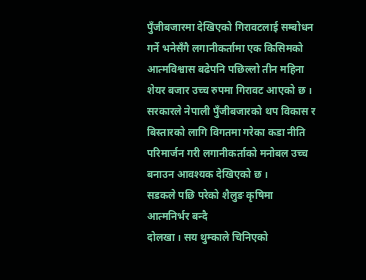पुँजीबजारमा देखिएको गिरावटलाई सम्बोधन गर्ने भनेसँगै लगानीकर्तामा एक किसिमको आत्मविश्वास बढेपनि पछिल्लो तीन महिना शेयर बजार उच्च रुपमा गिरावट आएको छ । सरकारले नेपाली पुँजीबजारको थप विकास र बिस्तारको लागि विगतमा गरेका कडा नीति परिमार्जन गरी लगानीकर्ताको मनोबल उच्च बनाउन आवश्यक देखिएको छ ।
सडकले पछि परेको शैलुङ कृषिमा आत्मनिर्भर बन्दै
दोलखा । सय थुम्काले चिनिएको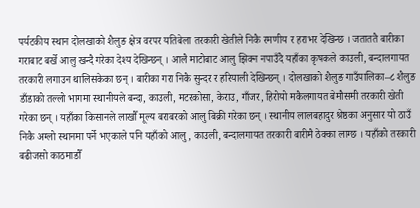पर्यटकीय स्थान दोलखाको शैलुङ क्षेत्र वरपर यतिबेला तरकारी खेतीले निकै रमणीय र हराभर देखिन्छ । जताततै बारीका गराबाट बर्खे आलु खन्दै गरेका देश्य देखिन्छन् । आलै माटोबाट आलु झिक्न नपाउँदै यहाँका कृषकले काउली, बन्दालगायत तरकारी लगाउन थालिसकेका छन् । बारीका गरा निकै सुन्दर र हरियाली देखिन्छन् । दोलखाको शैलुङ गाउँपालिका–८ शैलुङ डाँडाको तल्लो भागमा स्थानीयले बन्दा, काउली, मटरकोसा, केराउ, गाँजर, हिरोयो मकैलगायत बेमौसमी तरकारी खेती गरेका छन् । यहाँका किसानले लाखौँ मूल्य बराबरको आलु बिक्री गरेका छन् । स्थानीय लालबहादुर श्रेष्ठका अनुसार यो ठाउँ निकै अग्लो स्थानमा पर्ने भएकाले पनि यहाँको आलु, काउली, बन्दालगायत तरकारी बारीमै ठेक्का लाग्छ । यहाँको तरकारी बढीजसो काठमाडौँ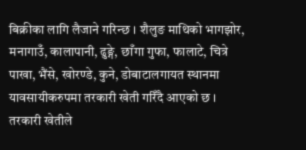बिक्रीका लागि लैजाने गरिन्छ । शैलुङ माथिको भागझोर, मनागाउँ, कालापानी, ढुङ्गे, छाँगा गुफा, फालाटे, चित्रे पाखा, भैंसे, खोरण्डे, कुने, डोबाटालगायत स्थानमा यावसायीकरुपमा तरकारी खेती गरिँदै आएको छ । तरकारी खेतीले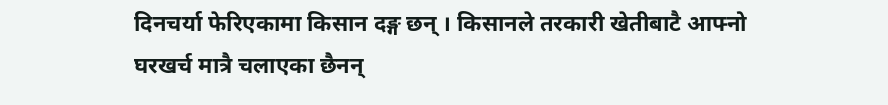दिनचर्या फेरिएकामा किसान दङ्ग छन् । किसानले तरकारी खेतीबाटै आफ्नो घरखर्च मात्रै चलाएका छैनन्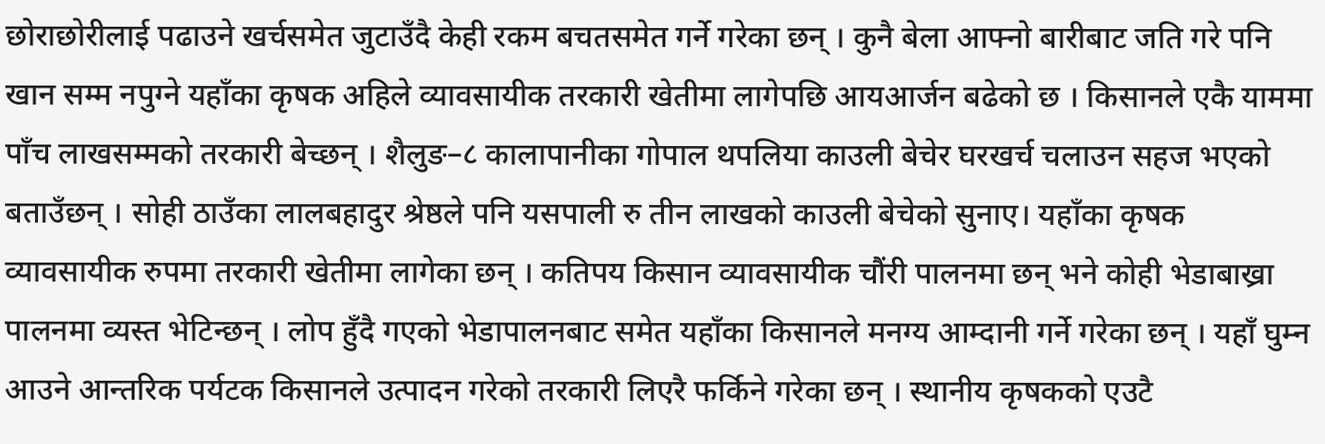छोराछोरीलाई पढाउने खर्चसमेत जुटाउँदै केही रकम बचतसमेत गर्ने गरेका छन् । कुनै बेला आफ्नो बारीबाट जति गरे पनि खान सम्म नपुग्ने यहाँका कृषक अहिले व्यावसायीक तरकारी खेतीमा लागेपछि आयआर्जन बढेको छ । किसानले एकै याममा पाँच लाखसम्मको तरकारी बेच्छन् । शैलुङ–८ कालापानीका गोपाल थपलिया काउली बेचेर घरखर्च चलाउन सहज भएको बताउँछन् । सोही ठाउँका लालबहादुर श्रेष्ठले पनि यसपाली रु तीन लाखको काउली बेचेको सुनाए। यहाँका कृषक व्यावसायीक रुपमा तरकारी खेतीमा लागेका छन् । कतिपय किसान व्यावसायीक चौंरी पालनमा छन् भने कोही भेडाबाख्रा पालनमा व्यस्त भेटिन्छन् । लोप हुँदै गएको भेडापालनबाट समेत यहाँका किसानले मनग्य आम्दानी गर्ने गरेका छन् । यहाँ घुम्न आउने आन्तरिक पर्यटक किसानले उत्पादन गरेको तरकारी लिएरै फर्किने गरेका छन् । स्थानीय कृषकको एउटै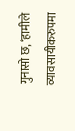गुनासो छ, ‘हामीले व्यावसायीकरुपमा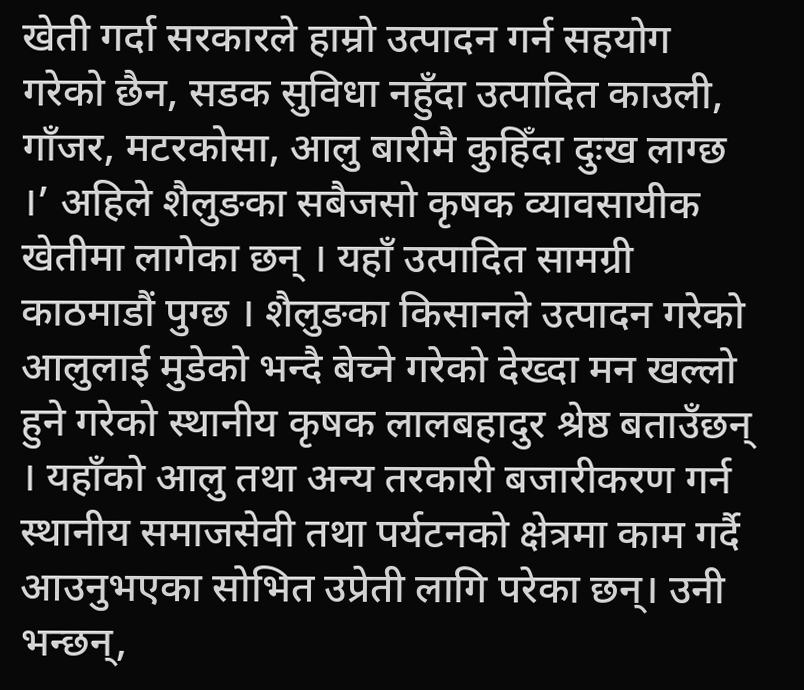खेती गर्दा सरकारले हाम्रो उत्पादन गर्न सहयोग गरेको छैन, सडक सुविधा नहुँदा उत्पादित काउली, गाँजर, मटरकोसा, आलु बारीमै कुहिँदा दुःख लाग्छ ।’ अहिले शैलुङका सबैजसो कृषक व्यावसायीक खेतीमा लागेका छन् । यहाँ उत्पादित सामग्री काठमाडौं पुग्छ । शैलुङका किसानले उत्पादन गरेको आलुलाई मुडेको भन्दै बेच्ने गरेको देख्दा मन खल्लो हुने गरेको स्थानीय कृषक लालबहादुर श्रेष्ठ बताउँछन् । यहाँको आलु तथा अन्य तरकारी बजारीकरण गर्न स्थानीय समाजसेवी तथा पर्यटनको क्षेत्रमा काम गर्दै आउनुभएका सोभित उप्रेती लागि परेका छन्। उनी भन्छन्,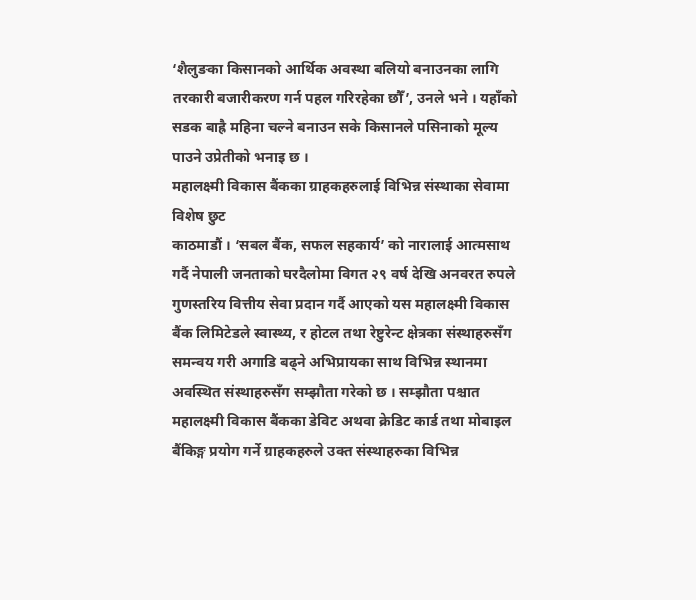‘शैलुङका किसानको आर्थिक अवस्था बलियो बनाउनका लागि तरकारी बजारीकरण गर्न पहल गरिरहेका छौँ’, उनले भने । यहाँको सडक बाह्रै महिना चल्ने बनाउन सके किसानले पसिनाको मूल्य पाउने उप्रेतीको भनाइ छ ।
महालक्ष्मी विकास बैंकका ग्राहकहरुलाई विभिन्न संस्थाका सेवामा विशेष छुट
काठमाडौं । ‘सबल बैंक, सफल सहकार्य’ को नारालाई आत्मसाथ गर्दै नेपाली जनताको घरदैलोमा विगत २९ वर्ष देखि अनवरत रुपले गुणस्तरिय वित्तीय सेवा प्रदान गर्दै आएको यस महालक्ष्मी विकास बैंक लिमिटेडले स्वास्थ्य, र होटल तथा रेष्टुरेन्ट क्षेत्रका संस्थाहरुसँग समन्वय गरी अगाडि बढ्ने अभिप्रायका साथ विभिन्न स्थानमा अवस्थित संस्थाहरुसँग सम्झौता गरेको छ । सम्झौता पश्चात महालक्ष्मी विकास बैंकका डेविट अथवा क्रेडिट कार्ड तथा मोबाइल बैंकिङ्ग प्रयोग गर्ने ग्राहकहरुले उक्त संस्थाहरुका विभिन्न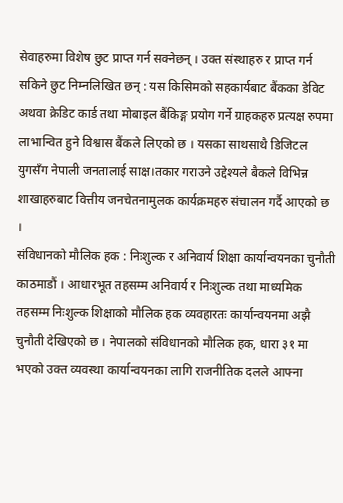सेवाहरुमा विशेष छुट प्राप्त गर्न सक्नेछन् । उक्त संस्थाहरु र प्राप्त गर्न सकिने छुट निम्नलिखित छन् : यस किसिमको सहकार्यबाट बैंकका डेविट अथवा क्रेडिट कार्ड तथा मोबाइल बैंकिङ्ग प्रयोग गर्ने ग्राहकहरु प्रत्यक्ष रुपमा लाभान्वित हुने विश्वास बैंकले लिएको छ । यसका साथसाथै डिजिटल युगसँग नेपाली जनतालाई साक्ष।तकार गराउने उद्देश्यले बैकले विभिन्न शाखाहरुबाट वित्तीय जनचेतनामुलक कार्यक्रमहरु संचालन गर्दै आएको छ ।
संविधानको मौलिक हक : निःशुल्क र अनिवार्य शिक्षा कार्यान्वयनका चुनौती
काठमाडौं । आधारभूत तहसम्म अनिवार्य र निःशुल्क तथा माध्यमिक तहसम्म निःशुल्क शिक्षाको मौलिक हक व्यवहारतः कार्यान्वयनमा अझै चुनौती देखिएको छ । नेपालको संविधानको मौलिक हक, धारा ३१ मा भएको उक्त व्यवस्था कार्यान्वयनका लागि राजनीतिक दलले आफ्ना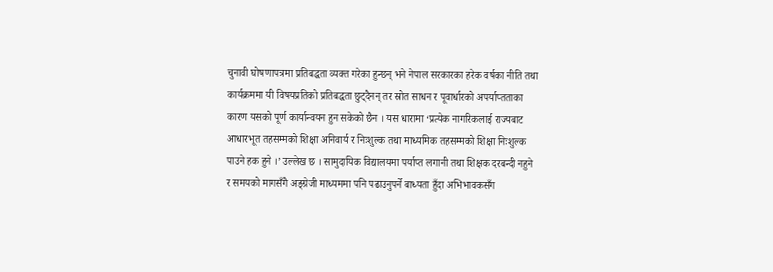चुनावी घोषणापत्रमा प्रतिबद्धता व्यक्त गरेका हुन्छन् भने नेपाल सरकारका हरेक वर्षका नीति तथा कार्यक्रममा यी विषयप्रतिको प्रतिबद्धता छुट्दैनन् तर स्रोत साधन र पूवार्धारको अपर्याप्तताका कारण यसको पूर्ण कार्यान्वयन हुन सकेको छैन । यस धारामा ‘प्रत्येक नागरिकलाई राज्यबाट आधारभूत तहसम्मको शिक्षा अनिवार्य र निःशुल्क तथा माध्यमिक तहसम्मको शिक्षा निःशुल्क पाउने हक हुने ।’ उल्लेख छ । सामुदायिक विद्यालयमा पर्याप्त लगानी तथा शिक्षक दरबन्दी नहुने र समयको मागसँगै अङ्ग्रेजी माध्यममा पनि पढाउनुपर्ने बाध्यता हुँदा अभिभावकसँग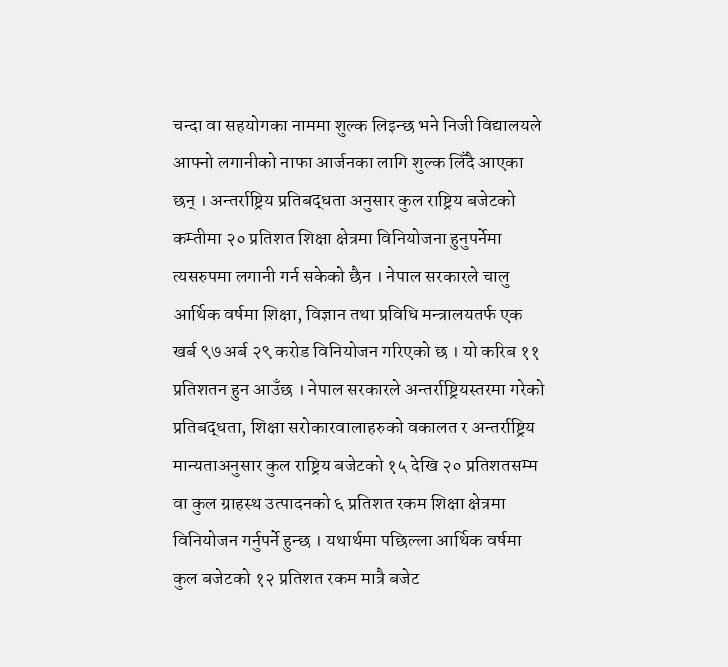चन्दा वा सहयोगका नाममा शुल्क लिइन्छ भने निजी विद्यालयले आफ्नो लगानीको नाफा आर्जनका लागि शुल्क लिँदै आएका छन् । अन्तर्राष्ट्रिय प्रतिबद्धता अनुसार कुल राष्ट्रिय बजेटको कम्तीमा २० प्रतिशत शिक्षा क्षेत्रमा विनियोजना हुनुपर्नेमा त्यसरुपमा लगानी गर्न सकेको छैन । नेपाल सरकारले चालु आर्थिक वर्षमा शिक्षा, विज्ञान तथा प्रविधि मन्त्रालयतर्फ एक खर्ब ९७ अर्ब २९ करोड विनियोजन गरिएको छ । यो करिब ११ प्रतिशतन हुन आउँछ । नेपाल सरकारले अन्तर्राष्ट्रियस्तरमा गरेको प्रतिबद्धता, शिक्षा सरोकारवालाहरुको वकालत र अन्तर्राष्ट्रिय मान्यताअनुसार कुल राष्ट्रिय बजेटको १५ देखि २० प्रतिशतसम्म वा कुल ग्राहस्थ उत्पादनको ६ प्रतिशत रकम शिक्षा क्षेत्रमा विनियोजन गर्नुपर्ने हुन्छ । यथार्थमा पछिल्ला आर्थिक वर्षमा कुल बजेटको १२ प्रतिशत रकम मात्रै बजेट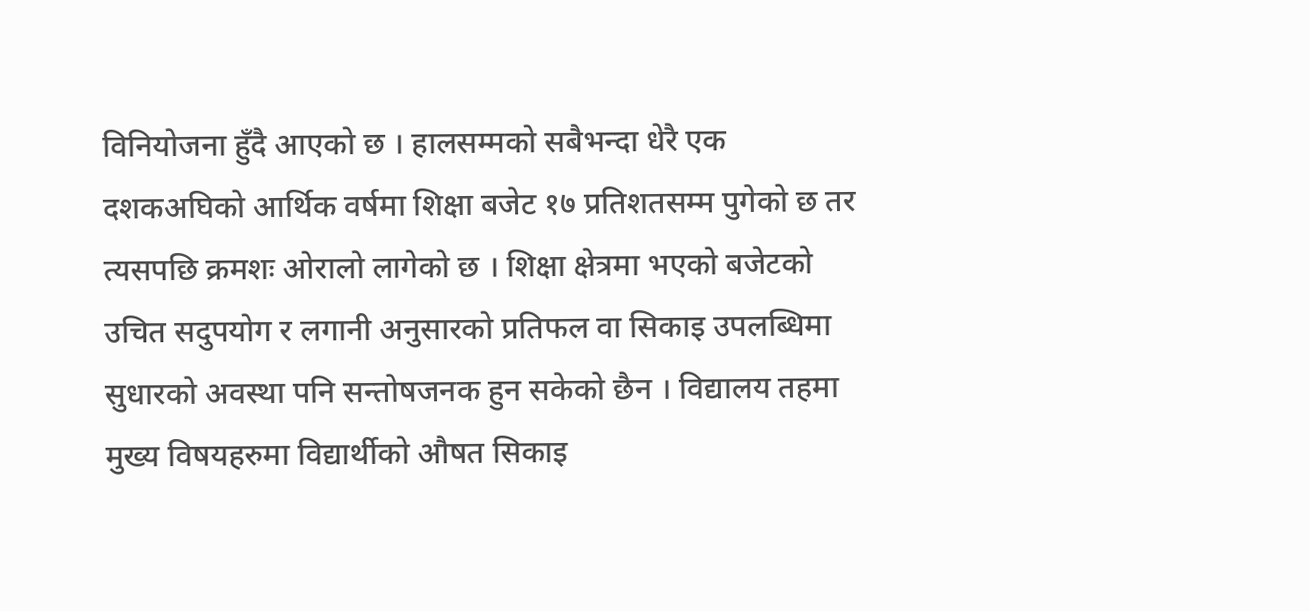विनियोजना हुँदै आएको छ । हालसम्मको सबैभन्दा धेरै एक दशकअघिको आर्थिक वर्षमा शिक्षा बजेट १७ प्रतिशतसम्म पुगेको छ तर त्यसपछि क्रमशः ओरालो लागेको छ । शिक्षा क्षेत्रमा भएको बजेटको उचित सदुपयोग र लगानी अनुसारको प्रतिफल वा सिकाइ उपलब्धिमा सुधारको अवस्था पनि सन्तोषजनक हुन सकेको छैन । विद्यालय तहमा मुख्य विषयहरुमा विद्यार्थीको औषत सिकाइ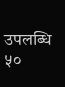उपलब्धि ५०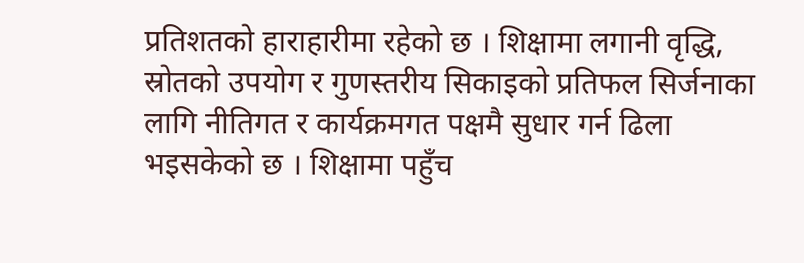प्रतिशतको हाराहारीमा रहेको छ । शिक्षामा लगानी वृद्धि, स्रोतको उपयोग र गुणस्तरीय सिकाइको प्रतिफल सिर्जनाका लागि नीतिगत र कार्यक्रमगत पक्षमै सुधार गर्न ढिला भइसकेको छ । शिक्षामा पहुँच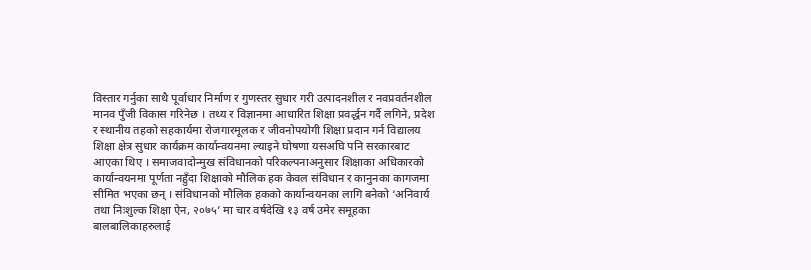विस्तार गर्नुका साथै पूर्वाधार निर्माण र गुणस्तर सुधार गरी उत्पादनशील र नवप्रवर्तनशील मानव पुँजी विकास गरिनेछ । तथ्य र विज्ञानमा आधारित शिक्षा प्रवर्द्धन गर्दै लगिने, प्रदेश र स्थानीय तहको सहकार्यमा रोजगारमूलक र जीवनोपयोगी शिक्षा प्रदान गर्न विद्यालय शिक्षा क्षेत्र सुधार कार्यक्रम कार्यान्वयनमा ल्याइने घोषणा यसअघि पनि सरकारबाट आएका थिए । समाजवादोन्मुख संविधानको परिकल्पनाअनुसार शिक्षाका अधिकारको कार्यान्वयनमा पूर्णता नहुँदा शिक्षाको मौलिक हक केवल संविधान र कानुनका कागजमा सीमित भएका छन् । संविधानको मौलिक हकको कार्यान्वयनका लागि बनेको ‘अनिवार्य तथा निःशुल्क शिक्षा ऐन, २०७५’ मा चार वर्षदेखि १३ वर्ष उमेर समूहका बालबालिकाहरुलाई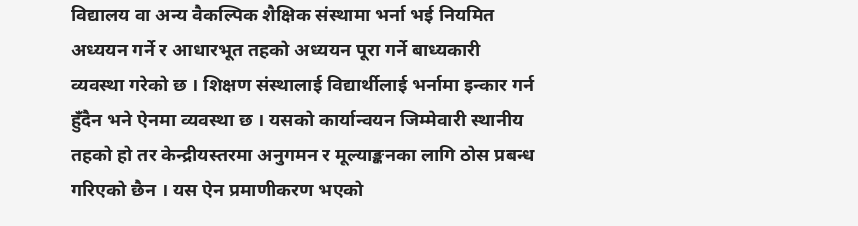विद्यालय वा अन्य वैकल्पिक शैक्षिक संस्थामा भर्ना भई नियमित अध्ययन गर्ने र आधारभूत तहको अध्ययन पूरा गर्ने बाध्यकारी व्यवस्था गरेको छ । शिक्षण संस्थालाई विद्यार्थीलाई भर्नामा इन्कार गर्न हुँदैन भने ऐनमा व्यवस्था छ । यसको कार्यान्वयन जिम्मेवारी स्थानीय तहको हो तर केन्द्रीयस्तरमा अनुगमन र मूल्याङ्कनका लागि ठोस प्रबन्ध गरिएको छैन । यस ऐन प्रमाणीकरण भएको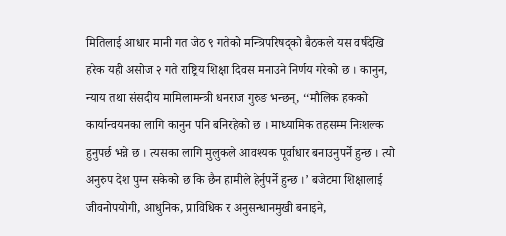मितिलाई आधार मानी गत जेठ ९ गतेको मन्त्रिपरिषद्को बैठकले यस वर्षदेखि हरेक यही असोज २ गते राष्ट्रिय शिक्षा दिवस मनाउने निर्णय गरेको छ । कानुन, न्याय तथा संसदीय मामिलामन्त्री धनराज गुरुङ भन्छन्, ‘‘मौलिक हकको कार्यान्वयनका लागि कानुन पनि बनिरहेको छ । माध्यामिक तहसम्म निःशल्क हुनुपर्छ भन्ने छ । त्यसका लागि मुलुकले आवश्यक पूर्वाधार बनाउनुपर्ने हुन्छ । त्यो अनुरुप देश पुग्न सकेको छ कि छैन हामीले हेर्नुपर्ने हुन्छ ।’ बजेटमा शिक्षालाई जीवनोपयोगी, आधुनिक, प्राविधिक र अनुसन्धानमुखी बनाइने,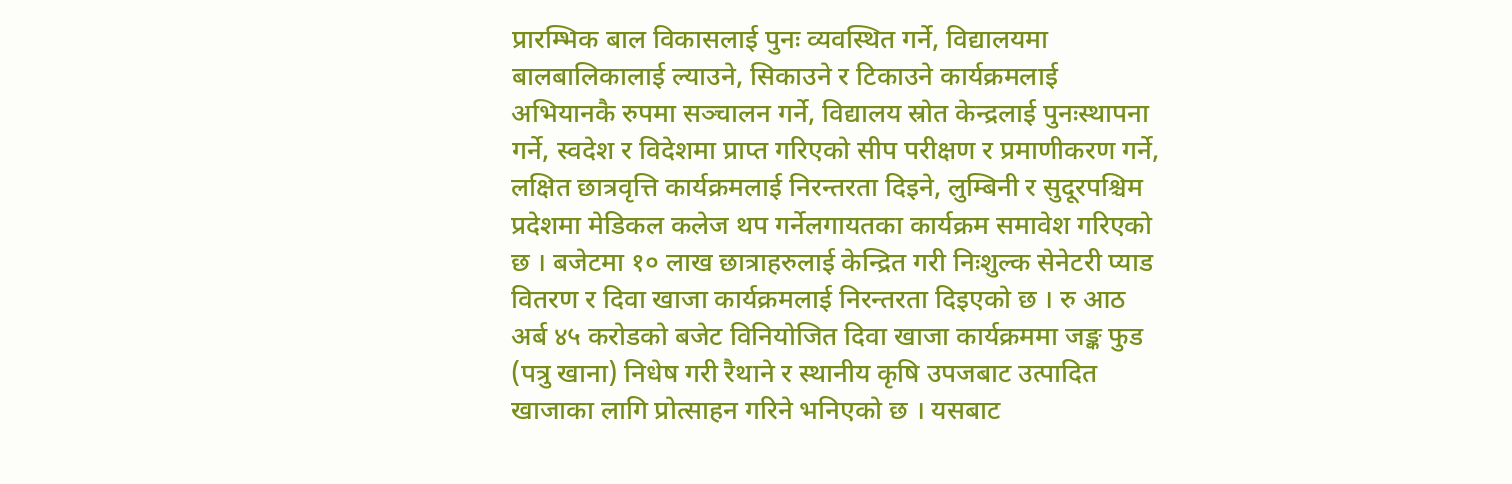प्रारम्भिक बाल विकासलाई पुनः व्यवस्थित गर्ने, विद्यालयमा बालबालिकालाई ल्याउने, सिकाउने र टिकाउने कार्यक्रमलाई अभियानकै रुपमा सञ्चालन गर्ने, विद्यालय स्रोत केन्द्रलाई पुनःस्थापना गर्ने, स्वदेश र विदेशमा प्राप्त गरिएको सीप परीक्षण र प्रमाणीकरण गर्ने, लक्षित छात्रवृत्ति कार्यक्रमलाई निरन्तरता दिइने, लुम्बिनी र सुदूरपश्चिम प्रदेशमा मेडिकल कलेज थप गर्नेलगायतका कार्यक्रम समावेश गरिएको छ । बजेटमा १० लाख छात्राहरुलाई केन्द्रित गरी निःशुल्क सेनेटरी प्याड वितरण र दिवा खाजा कार्यक्रमलाई निरन्तरता दिइएको छ । रु आठ अर्ब ४५ करोडको बजेट विनियोजित दिवा खाजा कार्यक्रममा जङ्क फुड (पत्रु खाना) निधेष गरी रैथाने र स्थानीय कृषि उपजबाट उत्पादित खाजाका लागि प्रोत्साहन गरिने भनिएको छ । यसबाट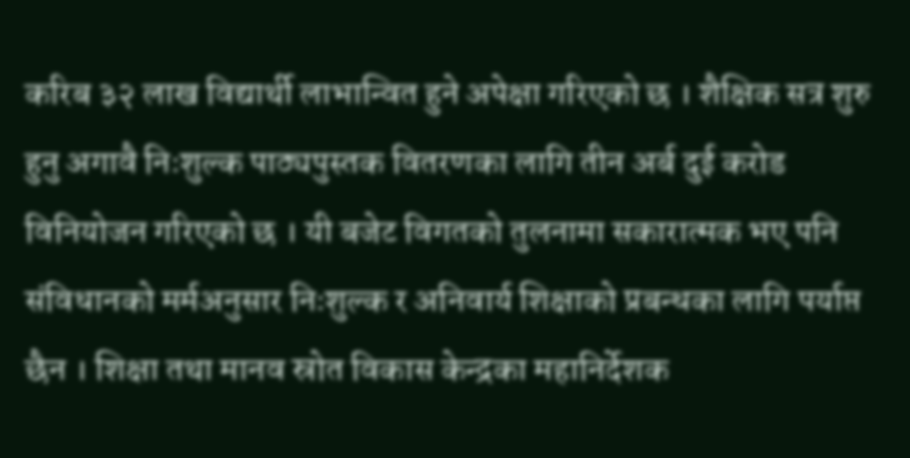करिब ३२ लाख विद्यार्थी लाभान्वित हुने अपेक्षा गरिएको छ । शैक्षिक सत्र शुरु हुनु अगावै निःशुल्क पाठ्यपुस्तक वितरणका लागि तीन अर्ब दुई करोड विनियोजन गरिएको छ । यी बजेट विगतको तुलनामा सकारात्मक भए पनि संविधानको मर्मअनुसार निःशुल्क र अनिवार्य शिक्षाको प्रबन्धका लागि पर्याप्त छैन । शिक्षा तथा मानव स्रोत विकास केन्द्रका महानिर्देशक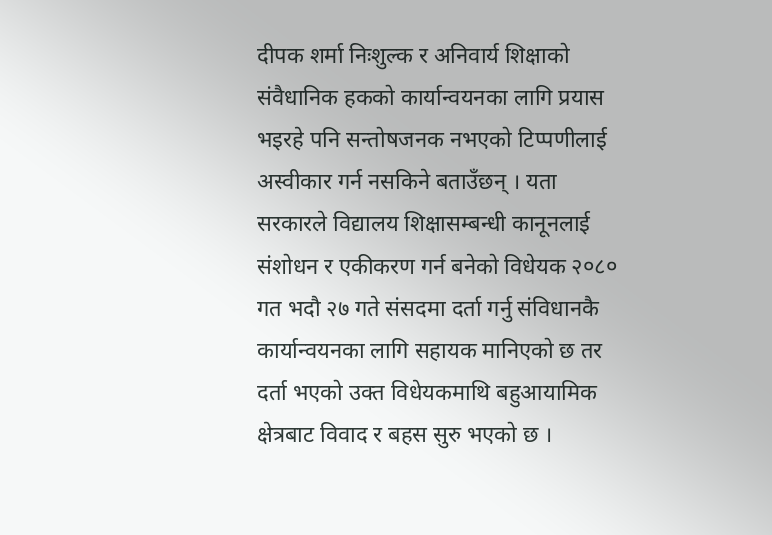दीपक शर्मा निःशुल्क र अनिवार्य शिक्षाको संवैधानिक हकको कार्यान्वयनका लागि प्रयास भइरहे पनि सन्तोषजनक नभएको टिप्पणीलाई अस्वीकार गर्न नसकिने बताउँछन् । यता सरकारले विद्यालय शिक्षासम्बन्धी कानूनलाई संशोधन र एकीकरण गर्न बनेको विधेयक २०८० गत भदौ २७ गते संसदमा दर्ता गर्नु संविधानकै कार्यान्वयनका लागि सहायक मानिएको छ तर दर्ता भएको उक्त विधेयकमाथि बहुआयामिक क्षेत्रबाट विवाद र बहस सुरु भएको छ ।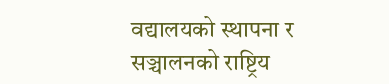वद्यालयको स्थापना र सञ्चालनको राष्ट्रिय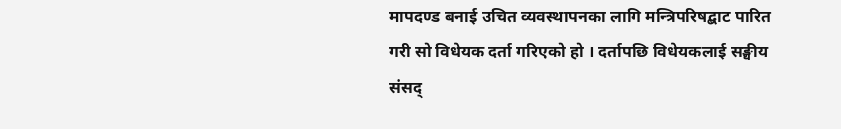मापदण्ड बनाई उचित व्यवस्थापनका लागि मन्त्रिपरिषद्बाट पारित गरी सो विधेयक दर्ता गरिएको हो । दर्तापछि विधेयकलाई सङ्घीय संसद्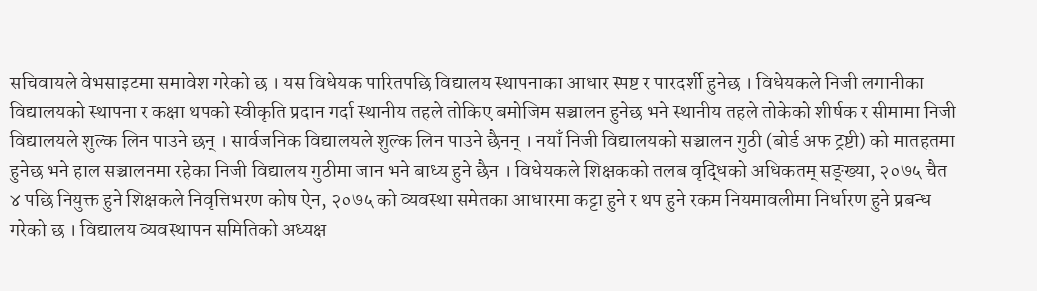सचिवायले वेभसाइटमा समावेश गरेको छ । यस विधेयक पारितपछि विद्यालय स्थापनाका आधार स्पष्ट र पारदर्शी हुनेछ । विधेयकले निजी लगानीका विद्यालयको स्थापना र कक्षा थपको स्वीकृति प्रदान गर्दा स्थानीय तहले तोकिए बमोजिम सञ्चालन हुनेछ भने स्थानीय तहले तोकेको शीर्षक र सीमामा निजी विद्यालयले शुल्क लिन पाउने छन् । सार्वजनिक विद्यालयले शुल्क लिन पाउने छैनन् । नयाँ निजी विद्यालयको सञ्चालन गुठी (बोर्ड अफ ट्रष्टी) को मातहतमा हुनेछ भने हाल सञ्चालनमा रहेका निजी विद्यालय गुठीमा जान भने बाध्य हुने छैन । विधेयकले शिक्षकको तलब वृद्धिको अधिकतम् सङ्ख्या, २०७५ चैत ४ पछि नियुक्त हुने शिक्षकले निवृत्तिभरण कोष ऐन, २०७५ को व्यवस्था समेतका आधारमा कट्टा हुने र थप हुने रकम नियमावलीमा निर्धारण हुने प्रबन्ध गरेको छ । विद्यालय व्यवस्थापन समितिको अध्यक्ष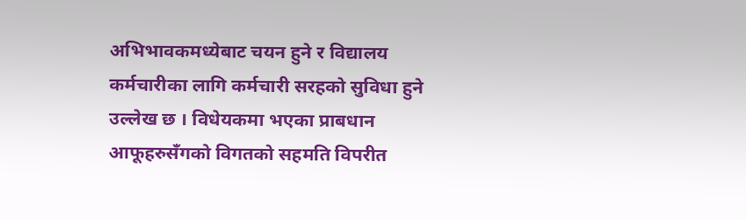अभिभावकमध्येबाट चयन हुने र विद्यालय कर्मचारीका लागि कर्मचारी सरहको सुविधा हुने उल्लेख छ । विधेयकमा भएका प्राबधान आफूहरुसँगको विगतको सहमति विपरीत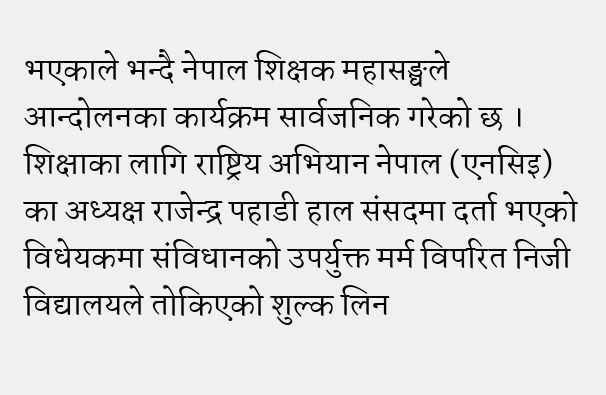भएकाले भन्दै नेपाल शिक्षक महासङ्घले आन्दोलनका कार्यक्रम सार्वजनिक गरेको छ । शिक्षाका लागि राष्ट्रिय अभियान नेपाल (एनसिइ) का अध्यक्ष राजेन्द्र पहाडी हाल संसदमा दर्ता भएको विधेयकमा संविधानको उपर्युक्त मर्म विपरित निजी विद्यालयले तोकिएको शुल्क लिन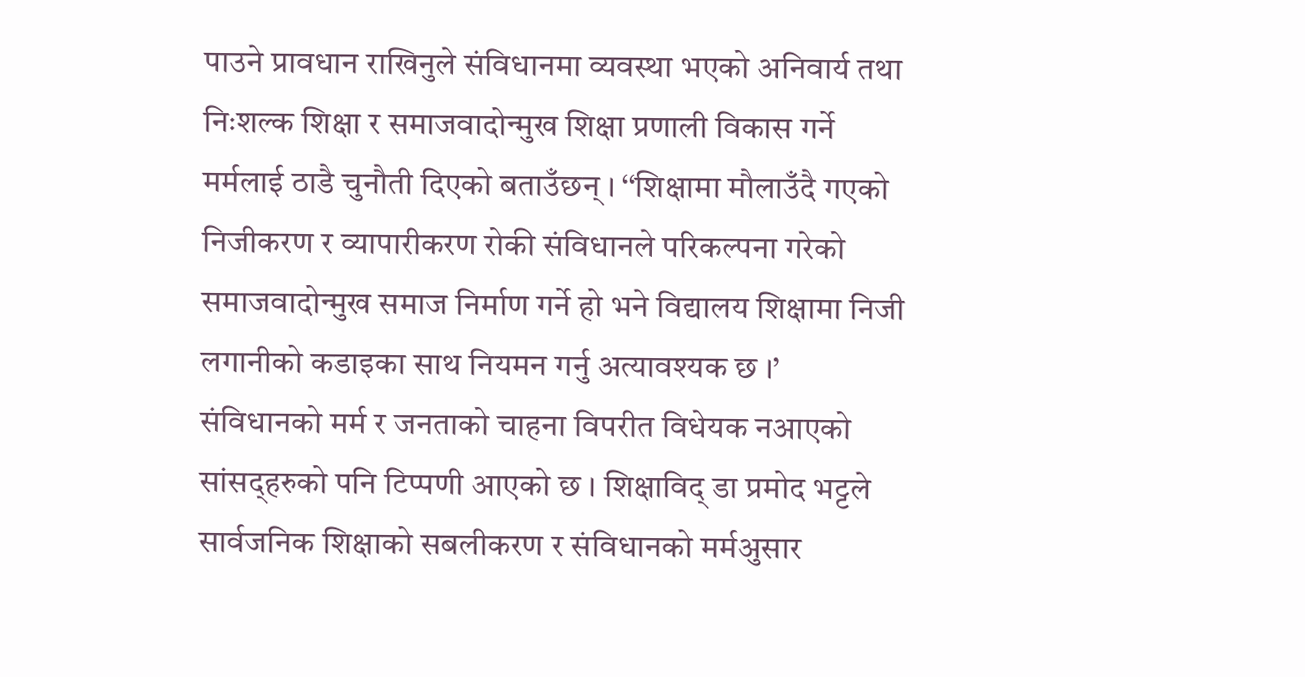पाउने प्रावधान राखिनुले संविधानमा व्यवस्था भएको अनिवार्य तथा निःशल्क शिक्षा र समाजवादोन्मुख शिक्षा प्रणाली विकास गर्ने मर्मलाई ठाडै चुनौती दिएको बताउँछन् । ‘‘शिक्षामा मौलाउँदै गएको निजीकरण र व्यापारीकरण रोकी संविधानले परिकल्पना गरेको समाजवादोन्मुख समाज निर्माण गर्ने हो भने विद्यालय शिक्षामा निजी लगानीको कडाइका साथ नियमन गर्नु अत्यावश्यक छ ।’ संविधानको मर्म र जनताको चाहना विपरीत विधेयक नआएको सांसद्हरुको पनि टिप्पणी आएको छ । शिक्षाविद् डा प्रमोद भट्टले सार्वजनिक शिक्षाको सबलीकरण र संविधानको मर्मअुसार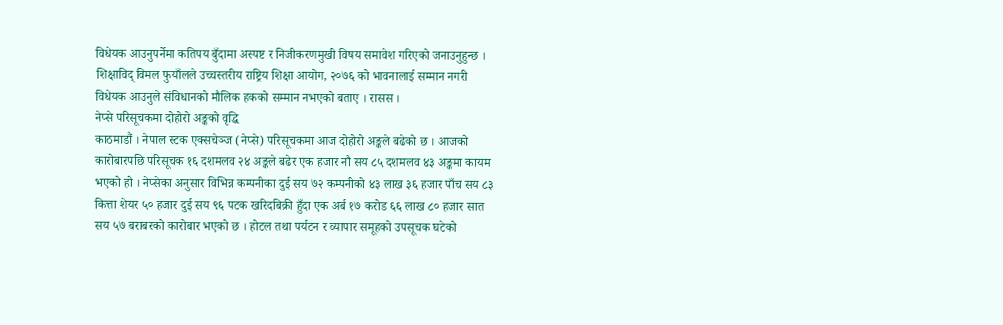विधेयक आउनुपर्नेमा कतिपय बुँदामा अस्पष्ट र निजीकरणमुखी विषय समावेश गरिएको जनाउनुहुन्छ । शिक्षाविद् विमल फुयाँलले उच्चस्तरीय राष्ट्रिय शिक्षा आयोग, २०७६ को भावनालाई सम्मान नगरी विधेयक आउनुले संविधानको मौलिक हकको सम्मान नभएको बताए । रासस ।
नेप्से परिसूचकमा दोहोरो अङ्कको वृद्धि
काठमाडौं । नेपाल स्टक एक्सचेञ्ज (नेप्से) परिसूचकमा आज दोहोरो अङ्कले बढेको छ । आजको कारोबारपछि परिसूचक १६ दशमलव २४ अङ्कले बढेर एक हजार नौ सय ८५ दशमलव ४३ अङ्कमा कायम भएको हो । नेप्सेका अनुसार विभिन्न कम्पनीका दुई सय ७२ कम्पनीको ४३ लाख ३६ हजार पाँच सय ८३ कित्ता शेयर ५० हजार दुई सय ९६ पटक खरिदबिक्री हुँदा एक अर्ब १७ करोड ६६ लाख ८० हजार सात सय ५७ बराबरको कारोबार भएको छ । होटल तथा पर्यटन र व्यापार समूहको उपसूचक घटेको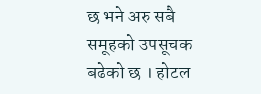छ भने अरु सबै समूहको उपसूचक बढेको छ । होटल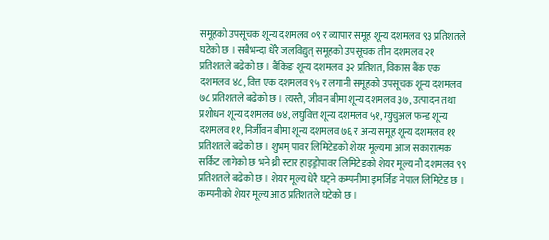समूहको उपसूचक शून्य दशमलव ०९ र व्यापार समूह शून्य दशमलव ९३ प्रतिशतले घटेको छ । सबैभन्दा धेरै जलविद्युत् समूहको उपसूचक तीन दशमलव २१ प्रतिशतले बढेको छ । बैंकिङ शून्य दशमलव ३२ प्रतिशत, विकास बैंक एक दशमलव ४८, वित्त एक दशमलव ९५ र लगानी समूहको उपसूचक शून्य दशमलव ७८ प्रतिशतले बढेको छ । त्यस्तै, जीवन बीमा शून्य दशमलव ३७, उत्पादन तथा प्रशोधन शून्य दशमलव ७४, लघुवित्त शून्य दशमलव ५१, म्युचुअल फन्ड शून्य दशमलव ११, निर्जीवन बीमा शून्य दशमलव ७६ र अन्य समूह शून्य दशमलव ११ प्रतिशतले बढेको छ । शुभम् पावर लिमिटेडको शेयर मूल्यमा आज सकारात्मक सर्किट लागेको छ भने थ्री स्टार हाइड्रोपावर लिमिटेडको शेयर मूल्य नौ दशमलव ९९ प्रतिशतले बढेको छ । शेयर मूल्य धेरै घट्ने कम्पनीमा इमर्जिङ नेपाल लिमिटेड छ । कम्पनीको शेयर मूल्य आठ प्रतिशतले घटेको छ ।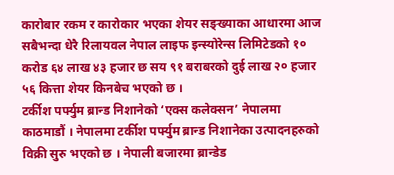कारोबार रकम र कारोकार भएका शेयर सङ्ख्याका आधारमा आज सबैभन्दा धेरै रिलायवल नेपाल लाइफ इन्स्योरेन्स लिमिटेडको १० करोड ६४ लाख ४३ हजार छ सय ९१ बराबरको दुई लाख २० हजार ५६ कित्ता शेयर किनबेच भएको छ ।
टर्कीश पर्फ्युम ब्रान्ड निशानेको ‘एक्स कलेक्सन’ नेपालमा
काठमाडौं । नेपालमा टर्कीश पर्फ्युम ब्रान्ड निशानेका उत्पादनहरुको विक्री सुरु भएको छ । नेपाली बजारमा ब्रान्डेड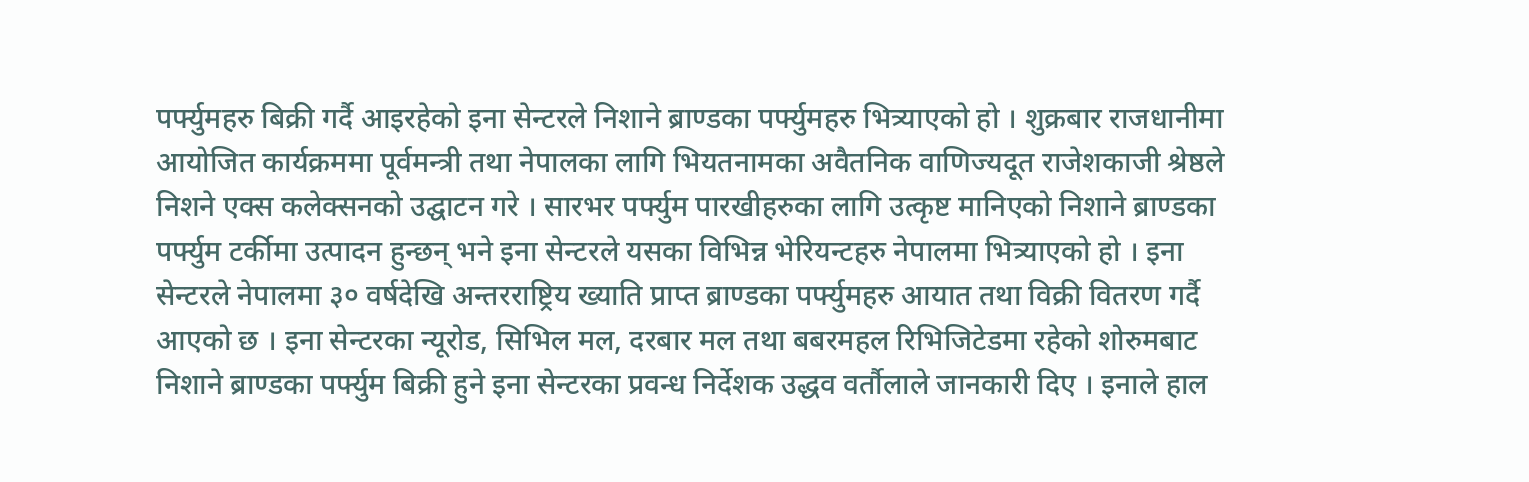पर्फ्युमहरु बिक्री गर्दै आइरहेको इना सेन्टरले निशाने ब्राण्डका पर्फ्युमहरु भित्र्याएको हो । शुक्रबार राजधानीमा आयोजित कार्यक्रममा पूर्वमन्त्री तथा नेपालका लागि भियतनामका अवैतनिक वाणिज्यदूत राजेशकाजी श्रेष्ठले निशने एक्स कलेक्सनको उद्घाटन गरे । सारभर पर्फ्युम पारखीहरुका लागि उत्कृष्ट मानिएको निशाने ब्राण्डका पर्फ्युम टर्कीमा उत्पादन हुन्छन् भने इना सेन्टरले यसका विभिन्न भेरियन्टहरु नेपालमा भित्र्याएको हो । इना सेन्टरले नेपालमा ३० वर्षदेखि अन्तरराष्ट्रिय ख्याति प्राप्त ब्राण्डका पर्फ्युमहरु आयात तथा विक्री वितरण गर्दै आएको छ । इना सेन्टरका न्यूरोड, सिभिल मल, दरबार मल तथा बबरमहल रिभिजिटेडमा रहेको शोरुमबाट निशाने ब्राण्डका पर्फ्युम बिक्री हुने इना सेन्टरका प्रवन्ध निर्देशक उद्धव वर्तौलाले जानकारी दिए । इनाले हाल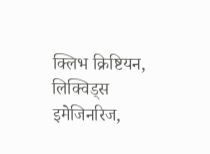क्लिभ क्रिष्टियन, लिक्विड्स इमेजिनरिज,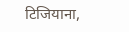टिजियाना,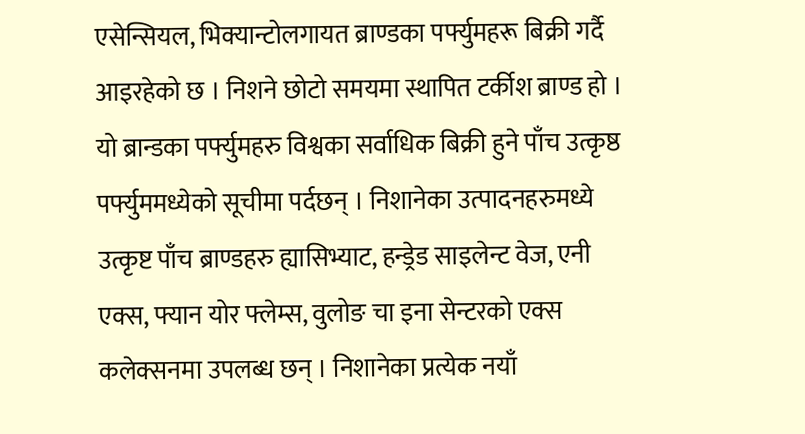एसेन्सियल, भिक्यान्टोलगायत ब्राण्डका पर्फ्युमहरू बिक्री गर्दै आइरहेको छ । निशने छोटो समयमा स्थापित टर्कीश ब्राण्ड हो । यो ब्रान्डका पर्फ्युमहरु विश्वका सर्वाधिक बिक्री हुने पाँच उत्कृष्ठ पर्फ्युममध्येको सूचीमा पर्दछन् । निशानेका उत्पादनहरुमध्ये उत्कृष्ट पाँच ब्राण्डहरु ह्यासिभ्याट, हन्ड्रेड साइलेन्ट वेज, एनी एक्स, फ्यान योर फ्लेम्स, वुलोङ चा इना सेन्टरको एक्स कलेक्सनमा उपलब्ध छन् । निशानेका प्रत्येक नयाँ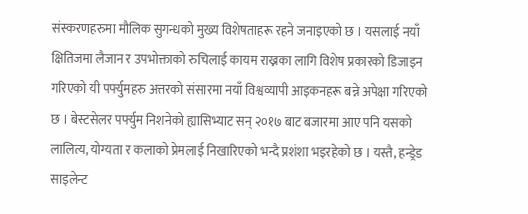संस्करणहरुमा मौलिक सुगन्धको मुख्य विशेषताहरू रहने जनाइएको छ । यसलाई नयाँ क्षितिजमा लैजान र उपभोक्ताको रुचिलाई कायम राख्नका लागि विशेष प्रकारको डिजाइन गरिएको यी पर्फ्युमहरु अत्तरको संसारमा नयाँ विश्वव्यापी आइकनहरू बन्ने अपेक्षा गरिएको छ । बेस्टसेलर पर्फ्युम निशनेको ह्यासिभ्याट सन् २०१७ बाट बजारमा आए पनि यसको लालित्य, योग्यता र कलाको प्रेमलाई निखारिएको भन्दै प्रशंशा भइरहेको छ । यस्तै, हन्ड्रेड साइलेन्ट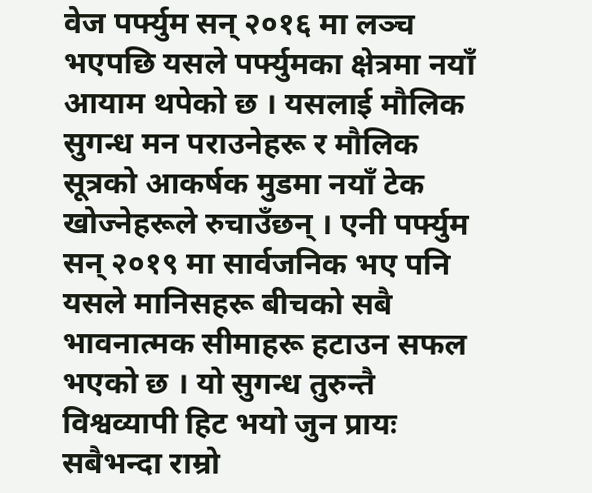वेज पर्फ्युम सन् २०१६ मा लञ्च भएपछि यसले पर्फ्युमका क्षेत्रमा नयाँ आयाम थपेको छ । यसलाई मौलिक सुगन्ध मन पराउनेहरू र मौलिक सूत्रको आकर्षक मुडमा नयाँ टेक खोज्नेहरूले रुचाउँछन् । एनी पर्फ्युम सन् २०१९ मा सार्वजनिक भए पनि यसले मानिसहरू बीचको सबै भावनात्मक सीमाहरू हटाउन सफल भएको छ । यो सुगन्ध तुरुन्तै विश्वव्यापी हिट भयो जुन प्रायः सबैभन्दा राम्रो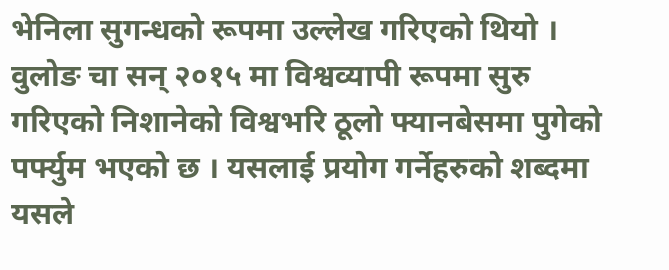भेनिला सुगन्धको रूपमा उल्लेख गरिएको थियो । वुलोङ चा सन् २०१५ मा विश्वव्यापी रूपमा सुरु गरिएको निशानेको विश्वभरि ठूलो फ्यानबेसमा पुगेको पर्फ्युम भएको छ । यसलाई प्रयोग गर्नेहरुको शब्दमा यसले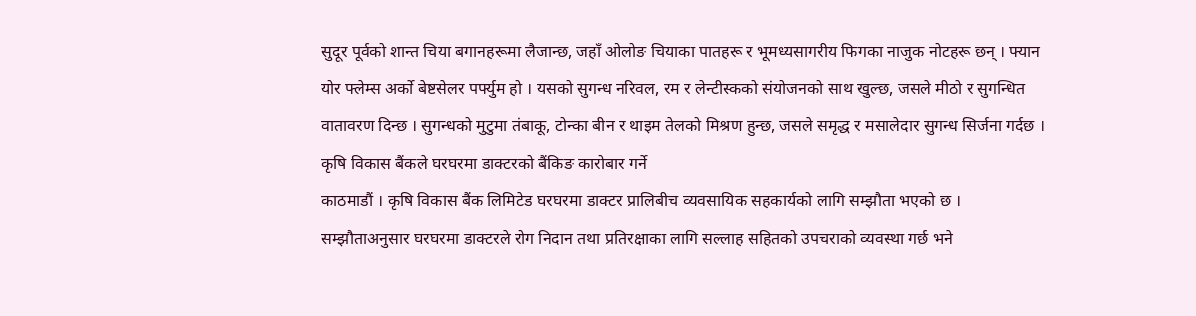सुदूर पूर्वको शान्त चिया बगानहरूमा लैजान्छ, जहाँ ओलोङ चियाका पातहरू र भूमध्यसागरीय फिगका नाजुक नोटहरू छन् । फ्यान योर फ्लेम्स अर्को बेष्टसेलर पर्फ्युम हो । यसको सुगन्ध नरिवल, रम र लेन्टीस्कको संयोजनको साथ खुल्छ, जसले मीठो र सुगन्धित वातावरण दिन्छ । सुगन्धको मुटुमा तंबाकू, टोन्का बीन र थाइम तेलको मिश्रण हुन्छ, जसले समृद्ध र मसालेदार सुगन्ध सिर्जना गर्दछ ।
कृषि विकास बैंकले घरघरमा डाक्टरको बैंकिङ कारोबार गर्ने
काठमाडौं । कृषि विकास बैंक लिमिटेड घरघरमा डाक्टर प्रालिबीच व्यवसायिक सहकार्यको लागि सम्झौता भएको छ । सम्झौताअनुसार घरघरमा डाक्टरले रोग निदान तथा प्रतिरक्षाका लागि सल्लाह सहितको उपचराको व्यवस्था गर्छ भने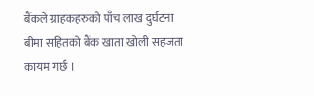बैंकले ग्राहकहरुको पाँच लाख दुर्घटना बीमा सहितको बैंक खाता खोली सहजता कायम गर्छ ।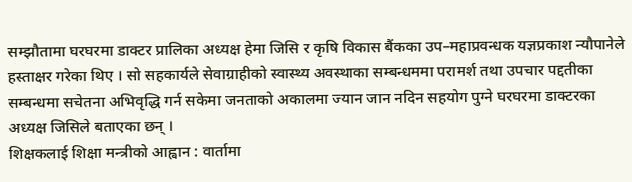सम्झौतामा घरघरमा डाक्टर प्रालिका अध्यक्ष हेमा जिसि र कृषि विकास बैंकका उप–महाप्रवन्धक यज्ञप्रकाश न्यौपानेले हस्ताक्षर गरेका थिए । सो सहकार्यले सेवाग्राहीको स्वास्थ्य अवस्थाका सम्बन्धममा परामर्श तथा उपचार पद्दतीका सम्बन्धमा सचेतना अभिवृद्धि गर्न सकेमा जनताको अकालमा ज्यान जान नदिन सहयोग पुग्ने घरघरमा डाक्टरका अध्यक्ष जिसिले बताएका छन् ।
शिक्षकलाई शिक्षा मन्त्रीको आह्वान : वार्तामा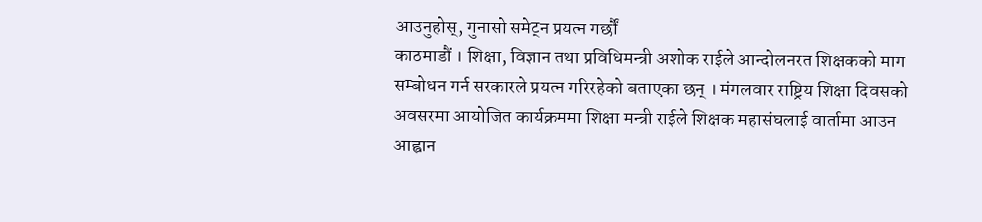आउनुहोस्, गुनासो समेट्न प्रयत्न गर्छौं
काठमाडौं । शिक्षा, विज्ञान तथा प्रविधिमन्त्री अशोक राईले आन्दोलनरत शिक्षकको माग सम्बोधन गर्न सरकारले प्रयत्न गरिरहेको बताएका छन् । मंगलवार राष्ट्रिय शिक्षा दिवसको अवसरमा आयोजित कार्यक्रममा शिक्षा मन्त्री राईले शिक्षक महासंघलाई वार्तामा आउन आह्वान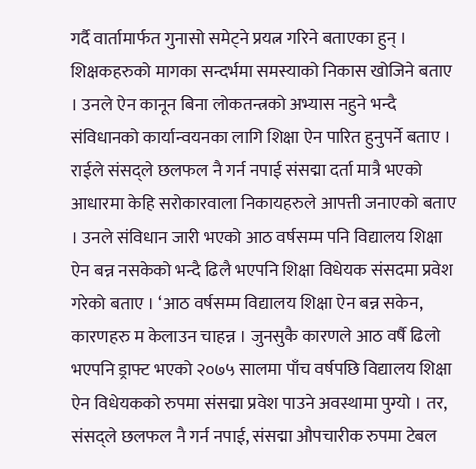गर्दै वार्तामार्फत गुनासो समेट्ने प्रयत्न गरिने बताएका हुन् । शिक्षकहरुको मागका सन्दर्भमा समस्याको निकास खोजिने बताए । उनले ऐन कानून बिना लोकतन्त्रको अभ्यास नहुने भन्दै संविधानको कार्यान्वयनका लागि शिक्षा ऐन पारित हुनुपर्ने बताए । राईले संसद्ले छलफल नै गर्न नपाई संसद्मा दर्ता मात्रै भएको आधारमा केहि सरोकारवाला निकायहरुले आपत्ती जनाएको बताए । उनले संविधान जारी भएको आठ वर्षसम्म पनि विद्यालय शिक्षा ऐन बन्न नसकेको भन्दै ढिलै भएपनि शिक्षा विधेयक संसदमा प्रवेश गरेको बताए । ‘आठ वर्षसम्म विद्यालय शिक्षा ऐन बन्न सकेन, कारणहरु म केलाउन चाहन्न । जुनसुकै कारणले आठ वर्षै ढिलो भएपनि ड्राफ्ट भएको २०७५ सालमा पाँच वर्षपछि विद्यालय शिक्षा ऐन विधेयकको रुपमा संसद्मा प्रवेश पाउने अवस्थामा पुग्यो । तर, संसद्ले छलफल नै गर्न नपाई, संसद्मा औपचारीक रुपमा टेबल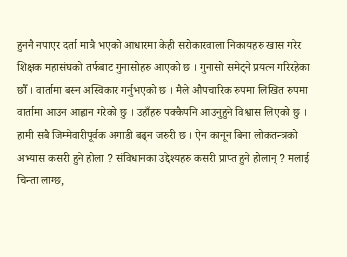हुननै नपाएर दर्ता मात्रै भएको आधारमा केही सरोकारवाला निकायहरु खास गरेर शिक्षक महासंघको तर्फबाट गुनासोहरु आएको छ । गुनासो समेट्ने प्रयत्न गरिरहेका छौँ । वार्तामा बस्न अस्विकार गर्नुभएको छ । मैले औपचारिक रुपमा लिखित रुपमा वार्तामा आउन आह्वान गरेको छु । उहाँहरु पक्कैपनि आउनुहुने विश्वास लिएको छु । हामी सबै जिम्मेवारीपूर्वक अगाडी बढ्न जरुरी छ । ऐन कानून बिना लोकतन्त्रको अभ्यास कसरी हुने होला ? संविधानका उद्देश्यहरु कसरी प्राप्त हुने होलान् ? मलाई चिन्ता लाग्छ,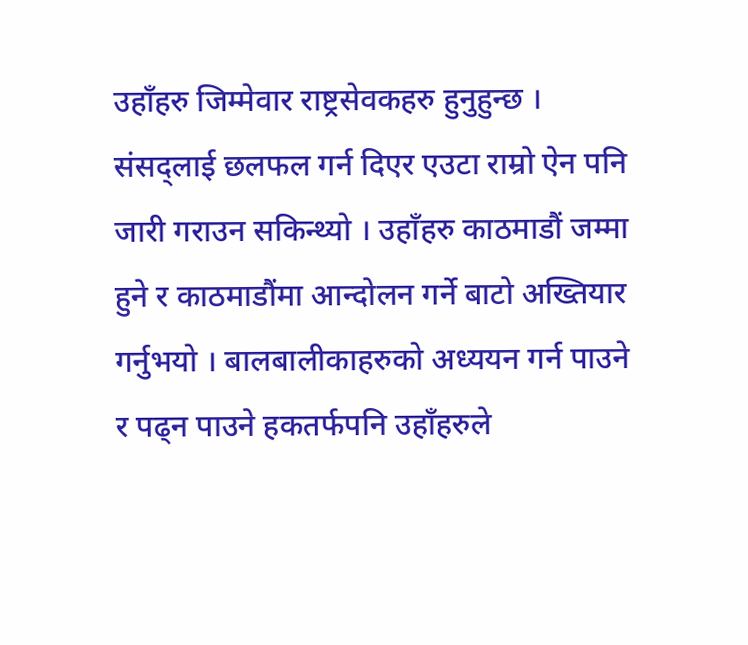उहाँहरु जिम्मेवार राष्ट्रसेवकहरु हुनुहुन्छ । संसद्लाई छलफल गर्न दिएर एउटा राम्रो ऐन पनि जारी गराउन सकिन्थ्यो । उहाँहरु काठमाडौं जम्मा हुने र काठमाडौंमा आन्दोलन गर्ने बाटो अख्तियार गर्नुभयो । बालबालीकाहरुको अध्ययन गर्न पाउने र पढ्न पाउने हकतर्फपनि उहाँहरुले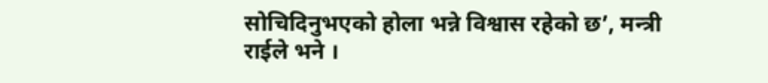सोचिदिनुभएको होला भन्ने विश्वास रहेको छ’, मन्त्री राईले भने ।